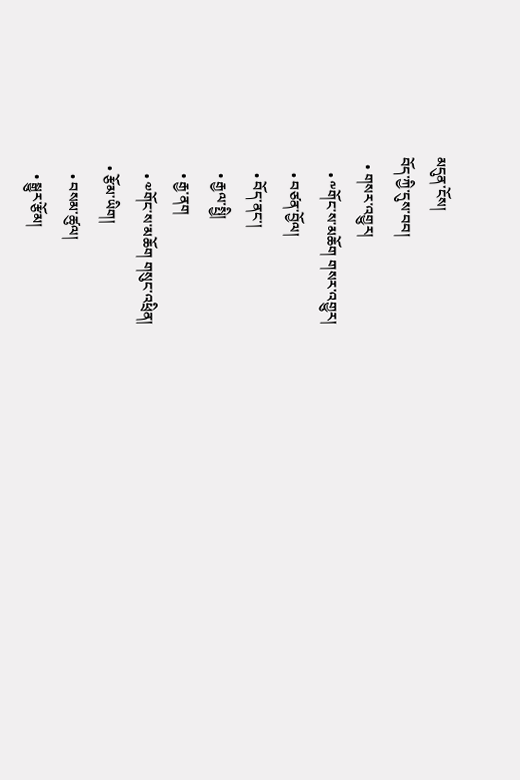མདུན་ངོས།
བོད་ཀྱི་དུས་བབ།
  • གསར་འགྱུར།
    • ༸གོང་ས་མཆོག གསར་འགྱུར།
    • བཙན་བྱོལ།
    • བོད་ནང་།
    • རྒྱལ་སྤྱི།
    • རྒྱ་ནག
    • ༧གོང་ས་མཆོག གསུང་འཕྲིན།
  • རྩོམ་ཡིག།
    • བསམ་ཚུལ།
    • སྒྱུར་རྩོམ།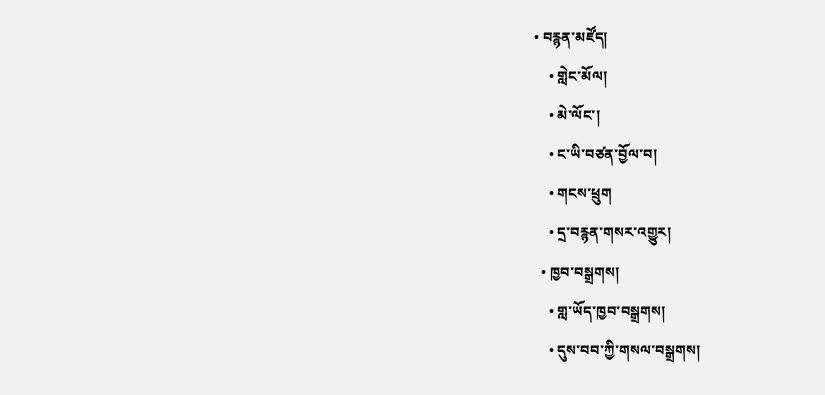• བརྙན་མཛོད།
    • གླེང་མོལ།
    • མེ་ལོང་།
    • ང་ཡི་བཙན་བྱོལ་བ།
    • གངས་ཕྲུག
    • དྲ་བརྙན་གསར་འགྱུར།
  • ཁྱབ་བསྒྲགས།
    • གླ་ཡོད་ཁྱབ་བསྒྲགས།
    • དུས་བབ་ཀྱི་གསལ་བསྒྲགས།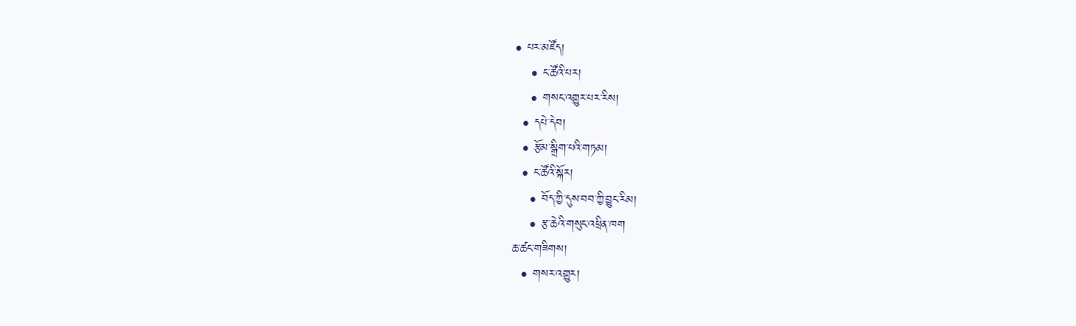• པར་མཛོད།
    • ང་ཚོའི་པར།
    • གསང་འགྱུར་པར་རིས།
  • དཔེ་དེབ།
  • རྩོམ་སྒྲིག་པའི་གཏམ།
  • ང་ཚོའི་སྐོར།
    • བོད་ཀྱི་དུས་བབ་ཀྱི་བྱུང་རིམ།
    • རྩ་ཆེའི་གསུང་འཕྲིན་ཁག
ཆ་ཚང་གཟིགས།
  • གསར་འགྱུར།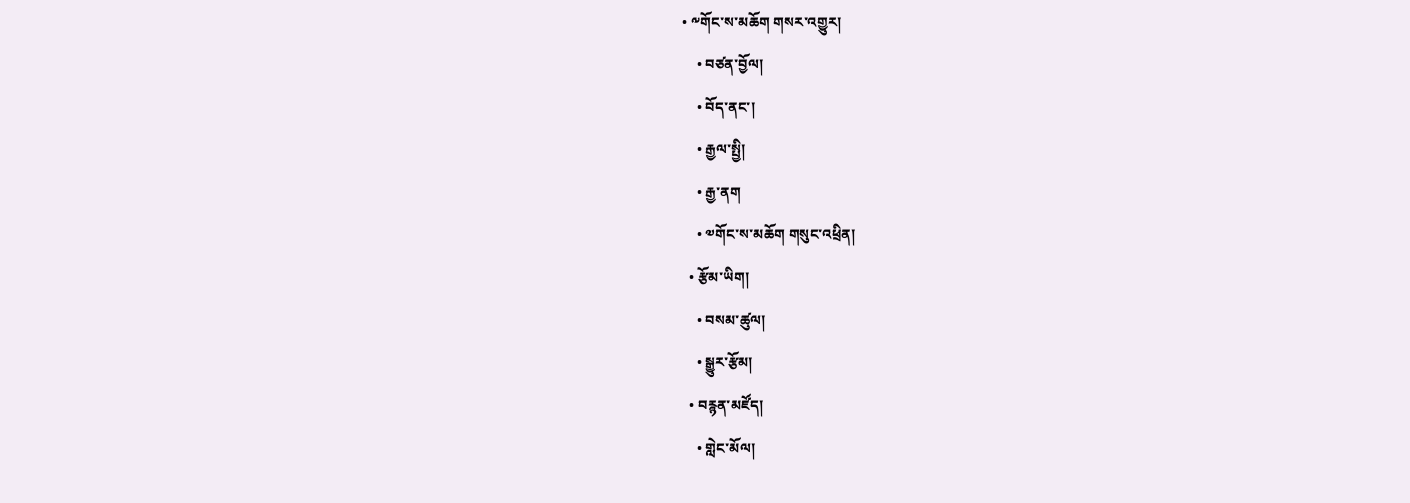• ༸གོང་ས་མཆོག གསར་འགྱུར།
    • བཙན་བྱོལ།
    • བོད་ནང་།
    • རྒྱལ་སྤྱི།
    • རྒྱ་ནག
    • ༧གོང་ས་མཆོག གསུང་འཕྲིན།
  • རྩོམ་ཡིག།
    • བསམ་ཚུལ།
    • སྒྱུར་རྩོམ།
  • བརྙན་མཛོད།
    • གླེང་མོལ།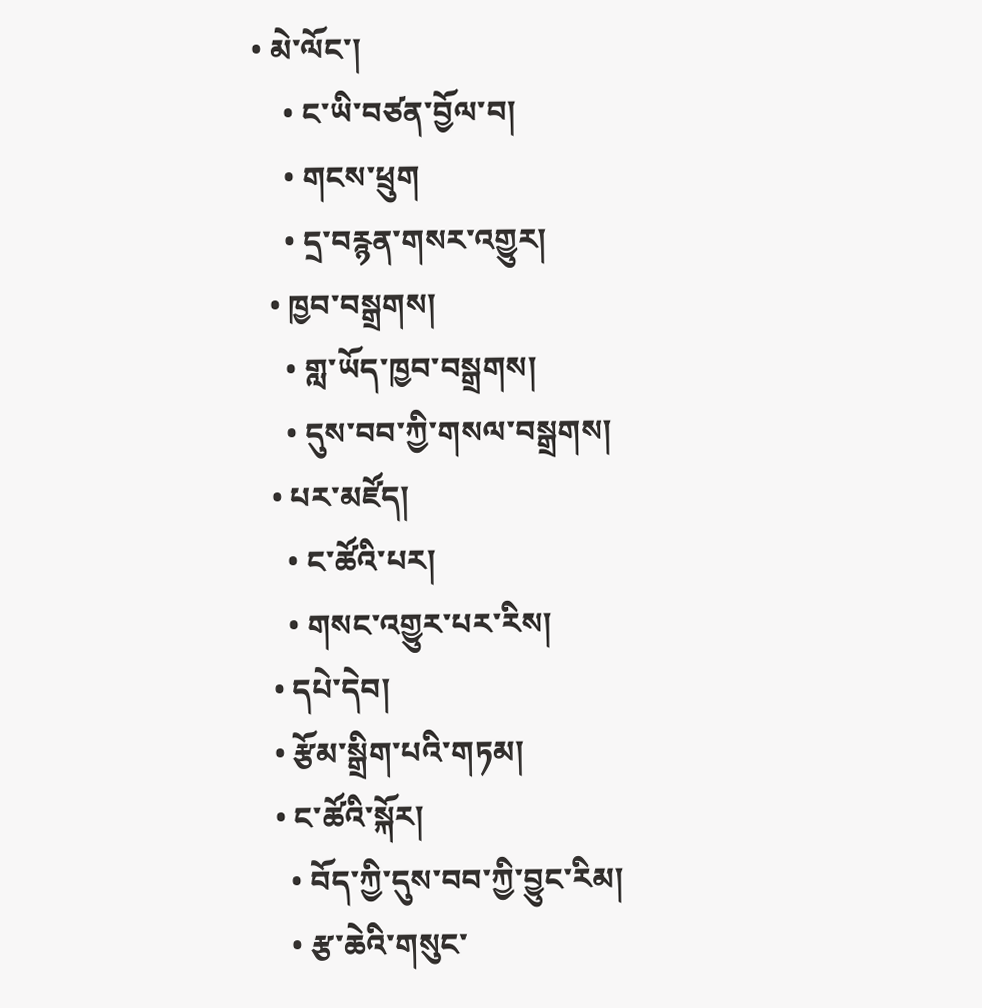• མེ་ལོང་།
    • ང་ཡི་བཙན་བྱོལ་བ།
    • གངས་ཕྲུག
    • དྲ་བརྙན་གསར་འགྱུར།
  • ཁྱབ་བསྒྲགས།
    • གླ་ཡོད་ཁྱབ་བསྒྲགས།
    • དུས་བབ་ཀྱི་གསལ་བསྒྲགས།
  • པར་མཛོད།
    • ང་ཚོའི་པར།
    • གསང་འགྱུར་པར་རིས།
  • དཔེ་དེབ།
  • རྩོམ་སྒྲིག་པའི་གཏམ།
  • ང་ཚོའི་སྐོར།
    • བོད་ཀྱི་དུས་བབ་ཀྱི་བྱུང་རིམ།
    • རྩ་ཆེའི་གསུང་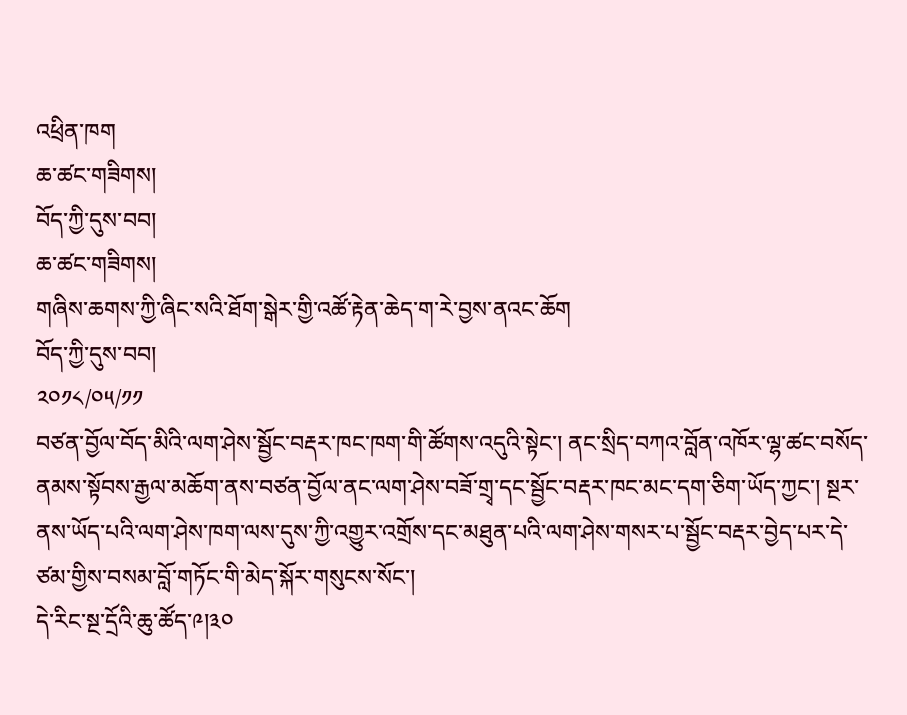འཕྲིན་ཁག
ཆ་ཚང་གཟིགས།
བོད་ཀྱི་དུས་བབ།
ཆ་ཚང་གཟིགས།
གཞིས་ཆགས་ཀྱི་ཞིང་སའི་ཐོག་སྒེར་གྱི་འཚོ་རྟེན་ཆེད་ག་རེ་བྱས་ནའང་ཆོག
བོད་ཀྱི་དུས་བབ།
༢༠༡༨/༠༥/༡༡
བཙན་བྱོལ་བོད་མིའི་ལག་ཤེས་སྦྱོང་བརྡར་ཁང་ཁག་གི་ཚོགས་འདུའི་སྟེང་། ནང་སྲིད་བཀའ་བློན་འཁོར་ལྷ་ཚང་བསོད་ནམས་སྟོབས་རྒྱལ་མཆོག་ནས་བཙན་བྱོལ་ནང་ལག་ཤེས་བཟོ་གྲྭ་དང་སྦྱོང་བརྡར་ཁང་མང་དག་ཅིག་ཡོད་ཀྱང་། སྔར་ནས་ཡོད་པའི་ལག་ཤེས་ཁག་ལས་དུས་ཀྱི་འགྱུར་འགྲོས་དང་མཐུན་པའི་ལག་ཤེས་གསར་པ་སྦྱོང་བརྡར་བྱེད་པར་དེ་ཙམ་གྱིས་བསམ་བློ་གཏོང་གི་མེད་སྐོར་གསུངས་སོང་།
དེ་རིང་སྔ་དྲོའི་ཆུ་ཚོད་༩།༣༠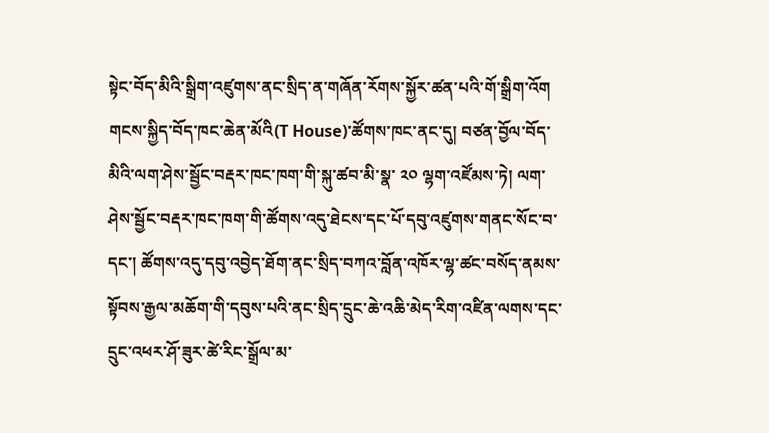སྟེང་བོད་མིའི་སྒྲིག་འཛུགས་ནང་སྲིད་ན་གཞོན་རོགས་སྐྱོར་ཚན་པའི་གོ་སྒྲིག་འོག གངས་སྐྱིད་བོད་ཁང་ཆེན་མོའི(T House)་ཚོགས་ཁང་ནང་དུ། བཙན་བྱོལ་བོད་མིའི་ལག་ཤེས་སྦྱོང་བརྡར་ཁང་ཁག་གི་སྐུ་ཚབ་མི་སྣ་ ༢༠ ལྷག་འཛོམས་ཏེ། ལག་ཤེས་སྦྱོང་བརྡར་ཁང་ཁག་གི་ཚོགས་འདུ་ཐེངས་དང་པོ་དབུ་འཛུགས་གནང་སོང་བ་དང་། ཚོགས་འདུ་དབུ་འབྱེད་ཐོག་ནང་སྲིད་བཀའ་བློན་འཁོར་ལྷ་ཚང་བསོད་ནམས་སྟོབས་རྒྱལ་མཆོག་གི་དབུས་པའི་ནང་སྲིད་དྲུང་ཆེ་འཆི་མེད་རིག་འཛིན་ལགས་དང་དྲུང་འཕར་ཤོ་ཟུར་ཚེ་རིང་སྒྲོལ་མ་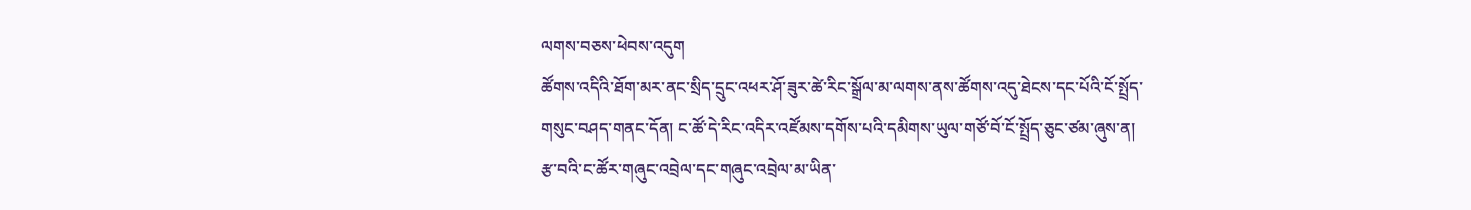ལགས་བཅས་ཕེབས་འདུག
ཚོགས་འདིའི་ཐོག་མར་ནང་སྲིད་དྲུང་འཕར་ཤོ་ཟུར་ཚེ་རིང་སྒྲོལ་མ་ལགས་ནས་ཚོགས་འདུ་ཐེངས་དང་པོའི་ངོ་སྤྲོད་གསུང་བཤད་གནང་དོན། ང་ཚོ་དེ་རིང་འདིར་འཛོམས་དགོས་པའི་དམིགས་ཡུལ་གཙོ་བོ་ངོ་སྤྲོད་ཅུང་ཙམ་ཞུས་ན། རྩ་བའི་ང་ཚོར་གཞུང་འབྲེལ་དང་གཞུང་འབྲེལ་མ་ཡིན་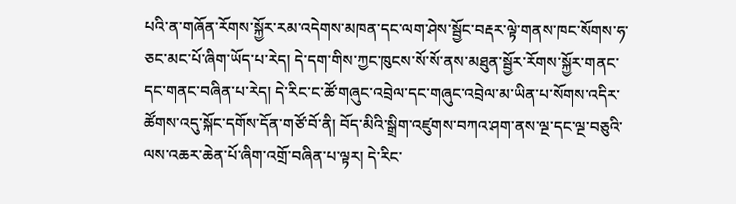པའི་ན་གཞོན་རོགས་སྐྱོར་རམ་འདེགས་མཁན་དང་ལག་ཤེས་སྦྱོང་བརྡར་ལྟེ་གནས་ཁང་སོགས་ཧ་ཅང་མང་པོ་ཞིག་ཡོད་པ་རེད། དེ་དག་གིས་ཀྱང་ཁུངས་སོ་སོ་ནས་མཐུན་སྦྱོར་རོགས་སྐྱོར་གནང་དང་གནང་བཞིན་པ་རེད། དེ་རིང་ང་ཚོ་གཞུང་འབྲེལ་དང་གཞུང་འབྲེལ་མ་ཡིན་པ་སོགས་འདིར་ཚོགས་འདུ་སྐོང་དགོས་དོན་གཙོ་བོ་ནི། བོད་མིའི་སྒྲིག་འཛུགས་བཀའ་ཤག་ནས་ལྔ་དང་ལྔ་བཅུའི་ལས་འཆར་ཆེན་པོ་ཞིག་འགྲོ་བཞིན་པ་ལྟར། དེ་རིང་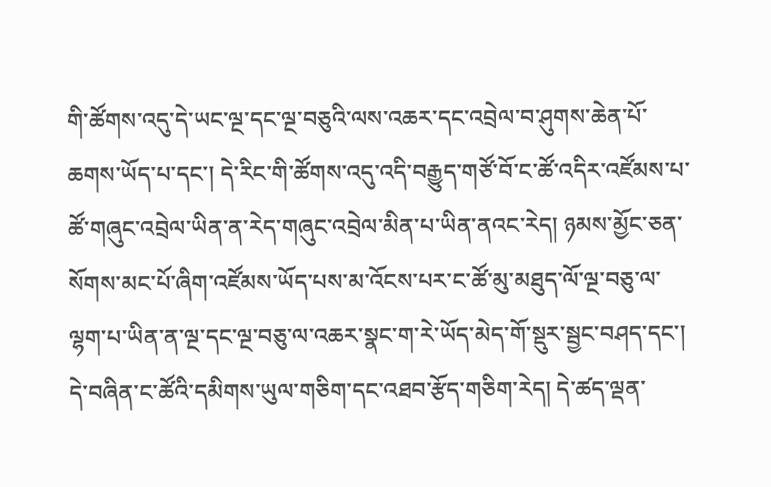གི་ཚོགས་འདུ་དེ་ཡང་ལྔ་དང་ལྔ་བཅུའི་ལས་འཆར་དང་འབྲེལ་བ་ཤུགས་ཆེན་པོ་ཆགས་ཡོད་པ་དང་། དེ་རིང་གི་ཚོགས་འདུ་འདི་བརྒྱུད་གཙོ་བོ་ང་ཚོ་འདིར་འཛོམས་པ་ཚོ་གཞུང་འབྲེལ་ཡིན་ན་རེད་གཞུང་འབྲེལ་མིན་པ་ཡིན་ནའང་རེད། ཉམས་མྱོང་ཅན་སོགས་མང་པོ་ཞིག་འཛོམས་ཡོད་པས་མ་འོངས་པར་ང་ཚོ་མུ་མཐུད་ལོ་ལྔ་བཅུ་ལ་ལྷག་པ་ཡིན་ན་ལྔ་དང་ལྔ་བཅུ་ལ་འཆར་སྣང་ག་རེ་ཡོད་མེད་གོ་སྡུར་སྦྱང་བཤད་དང་། དེ་བཞིན་ང་ཚོའི་དམིགས་ཡུལ་གཅིག་དང་འཐབ་རྩོད་གཅིག་རེད། དེ་ཚད་ལྡན་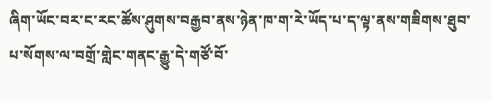ཞིག་ཡོང་བར་ང་རང་ཚོས་ཤུགས་བརྒྱབ་ནས་ཉེན་ཁ་ག་རེ་ཡོད་པ་ད་ལྟ་ནས་གཟིགས་ཐུབ་པ་སོགས་ལ་བགྲོ་གླེང་གནང་རྒྱུ་དེ་གཙོ་བོ་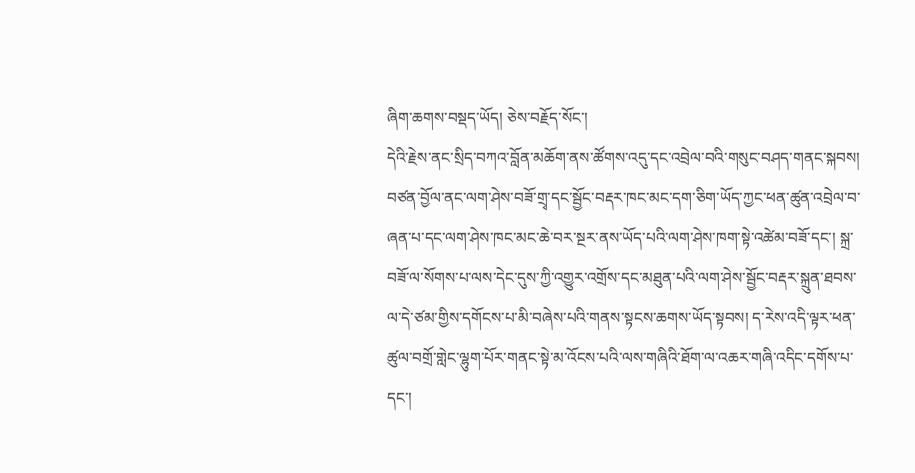ཞིག་ཆགས་བསྡད་ཡོད། ཅེས་བརྗོད་སོང་།
དེའི་རྗེས་ནང་སྲིད་བཀའ་བློན་མཆོག་ནས་ཚོགས་འདུ་དང་འབྲེལ་བའི་གསུང་བཤད་གནང་སྐབས། བཙན་བྱོལ་ནང་ལག་ཤེས་བཟོ་གྲྭ་དང་སྦྱོང་བརྡར་ཁང་མང་དག་ཅིག་ཡོད་ཀྱང་ཕན་ཚུན་འབྲེལ་བ་ཞན་པ་དང་ལག་ཤེས་ཁང་མང་ཆེ་བར་སྔར་ནས་ཡོད་པའི་ལག་ཤེས་ཁག་སྟེ་འཚེམ་བཟོ་དང་། སྐྲ་བཟོ་ལ་སོགས་པ་ལས་དེང་དུས་ཀྱི་འགྱུར་འགྲོས་དང་མཐུན་པའི་ལག་ཤེས་སྦྱོང་བརྡར་སྐྲུན་ཐབས་ལ་དེ་ཙམ་གྱིས་དགོངས་པ་མི་བཞེས་པའི་གནས་སྟངས་ཆགས་ཡོད་སྟབས། ད་རེས་འདི་ལྟར་ཕན་ཚུལ་བགྲོ་གླེང་ལྷུག་པོར་གནང་སྟེ་མ་འོངས་པའི་ལས་གཞིའི་ཐོག་ལ་འཆར་གཞི་འདིང་དགོས་པ་དང་།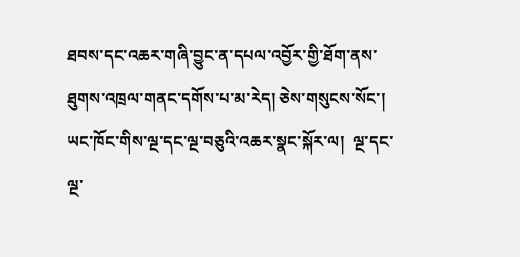ཐབས་དང་འཆར་གཞི་བྱུང་ན་དཔལ་འབྱོར་གྱི་ཐོག་ནས་ཐུགས་འཁྲལ་གནང་དགོས་པ་མ་རེད། ཅེས་གསུངས་སོང་།
ཡང་ཁོང་གིས་ལྔ་དང་ལྔ་བཅུའི་འཆར་སྣང་སྐོར་ལ།  ལྔ་དང་ལྔ་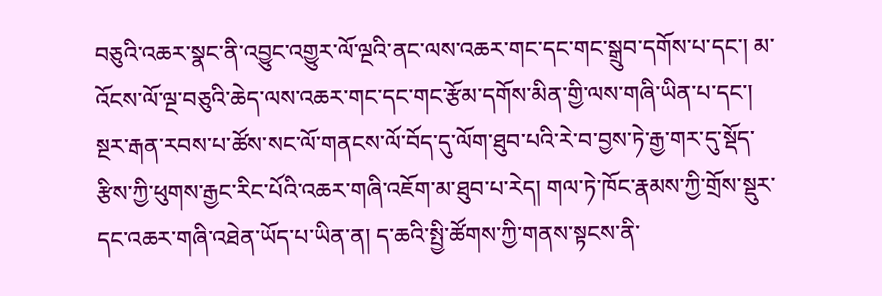བཅུའི་འཆར་སྣང་ནི་འབྱུང་འགྱུར་ལོ་ལྔའི་ནང་ལས་འཆར་གང་དང་གང་སྒྲུབ་དགོས་པ་དང་། མ་འོངས་ལོ་ལྔ་བཅུའི་ཆེད་ལས་འཆར་གང་དང་གང་རྩོམ་དགོས་མིན་གྱི་ལས་གཞི་ཡིན་པ་དང་། སྔར་རྒན་རབས་པ་ཚོས་སང་ལོ་གནངས་ལོ་བོད་དུ་ལོག་ཐུབ་པའི་རེ་བ་བྱས་ཏེ་རྒྱ་གར་དུ་སྡོད་རྩིས་ཀྱི་ཕུགས་རྒྱང་རིང་པོའི་འཆར་གཞི་འཇོག་མ་ཐུབ་པ་རེད། གལ་ཏེ་ཁོང་རྣམས་ཀྱི་གྲོས་སྡུར་དང་འཆར་གཞི་འཐེན་ཡོད་པ་ཡིན་ན། ད་ཆའི་སྤྱི་ཚོགས་ཀྱི་གནས་སྟངས་ནི་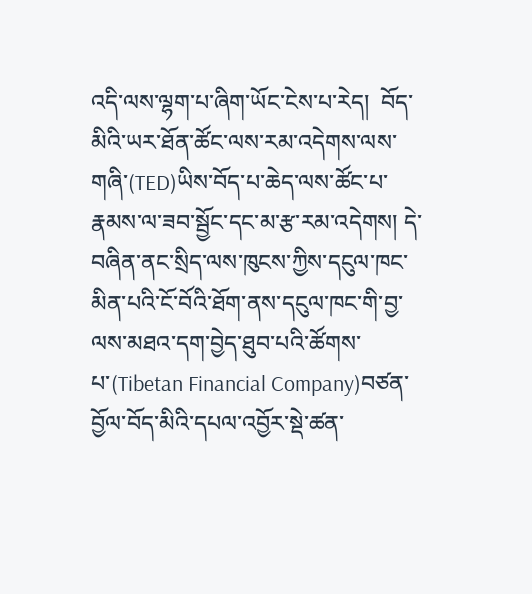འདི་ལས་ལྷག་པ་ཞིག་ཡོང་ངེས་པ་རེད།  བོད་མིའི་ཡར་ཐོན་ཚོང་ལས་རམ་འདེགས་ལས་གཞི་(TED)ཡིས་བོད་པ་ཆེད་ལས་ཚོང་པ་རྣམས་ལ་ཟབ་སྦྱོང་དང་མ་རྩ་རམ་འདེགས། དེ་བཞིན་ནང་སྲིད་ལས་ཁུངས་ཀྱིས་དངུལ་ཁང་མིན་པའི་ངོ་བོའི་ཐོག་ནས་དངུལ་ཁང་གི་བྱ་ལས་མཐའ་དག་བྱེད་ཐུབ་པའི་ཚོགས་པ་(Tibetan Financial Company)བཙན་བྱོལ་བོད་མིའི་དཔལ་འབྱོར་སྡེ་ཚན་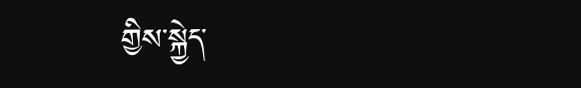གྱིས་སྐྱེད་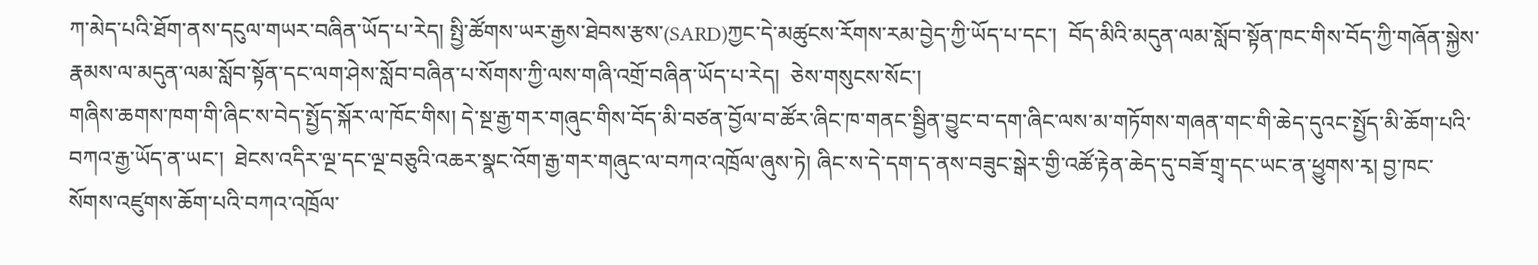ཀ་མེད་པའི་ཐོག་ནས་དངུལ་གཡར་བཞིན་ཡོད་པ་རེད། སྤྱི་ཚོགས་ཡར་རྒྱས་ཐེབས་རྩས་(SARD)ཀྱང་དེ་མཚུངས་རོགས་རམ་བྱེད་ཀྱི་ཡོད་པ་དང་།  བོད་མིའི་མདུན་ལམ་སློབ་སྟོན་ཁང་གིས་བོད་ཀྱི་གཞོན་སྐྱེས་རྣམས་ལ་མདུན་ལམ་སློབ་སྟོན་དང་ལག་ཤེས་སློབ་བཞིན་པ་སོགས་ཀྱི་ལས་གཞི་འགྲོ་བཞིན་ཡོད་པ་རེད།  ཅེས་གསུངས་སོང་།
གཞིས་ཆགས་ཁག་གི་ཞིང་ས་བེད་སྤྱོད་སྐོར་ལ་ཁོང་གིས། དེ་སྔ་རྒྱ་གར་གཞུང་གིས་བོད་མི་བཙན་བྱོལ་བ་ཚོར་ཞིང་ཁ་གནང་སྦྱིན་བྱུང་བ་དག་ཞིང་ལས་མ་གཏོགས་གཞན་གང་གི་ཆེད་དུའང་སྤྱོད་མི་ཆོག་པའི་བཀའ་རྒྱ་ཡོད་ན་ཡང་།  ཐེངས་འདིར་ལྔ་དང་ལྔ་བཅུའི་འཆར་སྣང་འོག་རྒྱ་གར་གཞུང་ལ་བཀའ་འཁྲོལ་ཞུས་ཏེ། ཞིང་ས་དེ་དག་ད་ནས་བཟུང་སྒེར་གྱི་འཚོ་རྟེན་ཆེད་དུ་བཟོ་གྲྭ་དང་ཡང་ན་ཕྱུགས་རྭ། བྱ་ཁང་སོགས་འཛུགས་ཆོག་པའི་བཀའ་འཁྲོལ་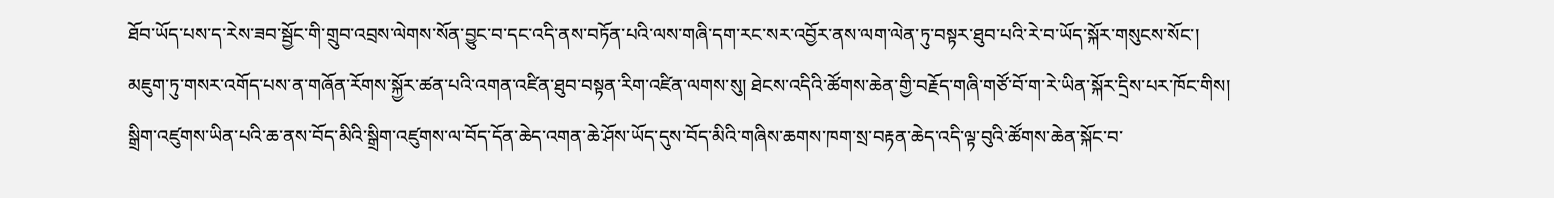ཐོབ་ཡོད་པས་ད་རེས་ཟབ་སྦྱོང་གི་གྲུབ་འབྲས་ལེགས་སོན་བྱུང་བ་དང་འདི་ནས་བཏོན་པའི་ལས་གཞི་དག་རང་སར་འབྱོར་ནས་ལག་ལེན་ཏུ་བསྟར་ཐུབ་པའི་རེ་བ་ཡོད་སྐོར་གསུངས་སོང་།
མཇུག་ཏུ་གསར་འགོད་པས་ན་གཞོན་རོགས་སྐྱོར་ཚན་པའི་འགན་འཛིན་ཐུབ་བསྟན་རིག་འཛིན་ལགས་སུ། ཐེངས་འདིའི་ཚོགས་ཆེན་གྱི་བརྗོད་གཞི་གཙོ་བོ་ག་རེ་ཡིན་སྐོར་དྲིས་པར་ཁོང་གིས། སྒྲིག་འཛུགས་ཡིན་པའི་ཆ་ནས་བོད་མིའི་སྒྲིག་འཛུགས་ལ་བོད་དོན་ཆེད་འགན་ཆེ་ཤོས་ཡོད་དུས་བོད་མིའི་གཞིས་ཆགས་ཁག་སྲ་བརྟན་ཆེད་འདི་ལྟ་བུའི་ཚོགས་ཆེན་སྐོང་བ་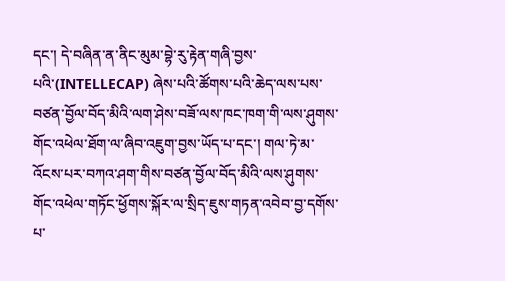དང་། དེ་བཞིན་ན་ནིང་མུམ་བྷེ་རུ་རྟེན་གཞི་བྱས་པའི་(INTELLECAP) ཞེས་པའི་ཚོགས་པའི་ཆེད་ལས་པས་བཙན་བྱོལ་བོད་མིའི་ལག་ཤེས་བཟོ་ལས་ཁང་ཁག་གི་ལས་ཤུགས་གོང་འཕེལ་ཐོག་ལ་ཞིབ་འཇུག་བྱས་ཡོད་པ་དང་། གལ་ཏེ་མ་འོངས་པར་བཀའ་ཤག་གིས་བཙན་བྱོལ་བོད་མིའི་ལས་ཤུགས་གོང་འཕེལ་གཏོང་ཕྱོགས་སྐོར་ལ་སྲིད་ཇུས་གཏན་འབེབ་བྱ་དགོས་པ་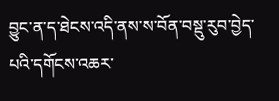བྱུང་ན་ད་ཐེངས་འདི་ནས་ས་བོན་བསྡུ་རུབ་བྱེད་པའི་དགོངས་འཆར་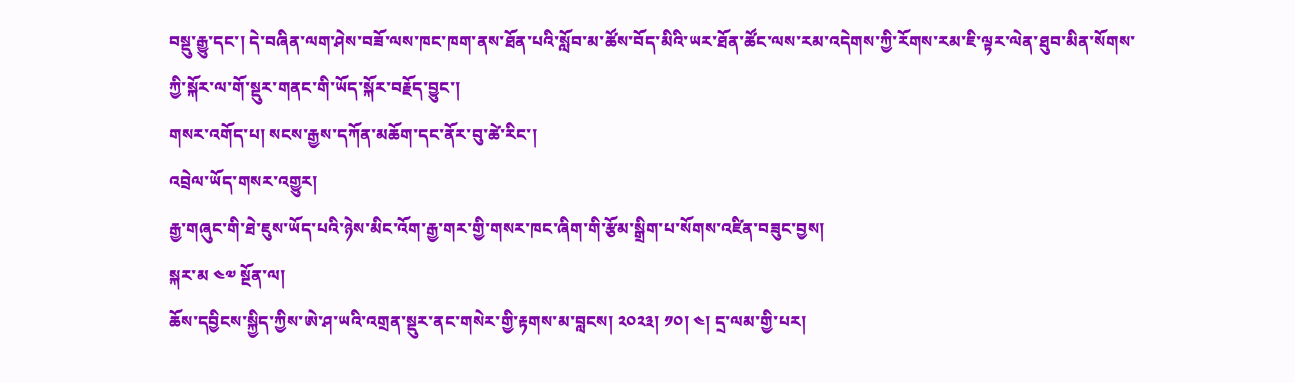བསྡུ་རྒྱུ་དང་། དེ་བཞིན་ལག་ཤེས་བཟོ་ལས་ཁང་ཁག་ནས་ཐོན་པའི་སློབ་མ་ཚོས་བོད་མིའི་ཡར་ཐོན་ཚོང་ལས་རམ་འདེགས་ཀྱི་རོགས་རམ་ཇི་ལྟར་ལེན་ཐུབ་མིན་སོགས་ཀྱི་སྐོར་ལ་གོ་སྡུར་གནང་གི་ཡོད་སྐོར་བརྗོད་བྱུང་།
གསར་འགོད་པ། སངས་རྒྱས་དཀོན་མཆོག་དང་ནོར་བུ་ཚེ་རིང་།
འབྲེལ་ཡོད་གསར་འགྱུར།
རྒྱ་གཞུང་གི་ཐེ་ཇུས་ཡོད་པའི་ཉེས་མིང་འོག་རྒྱ་གར་གྱི་གསར་ཁང་ཞིག་གི་རྩོམ་སྒྲིག་པ་སོགས་འཛིན་བཟུང་བྱས།
སྐར་མ ༤༧ སྔོན་ལ།
ཆོས་དབྱིངས་སྐྱིད་ཀྱིས་ཨེ་ཤ་ཡའི་འགྲན་སྡུར་ནང་གསེར་གྱི་རྟགས་མ་བླངས། ༢༠༢༣། ༡༠། ༤། དྲ་ལམ་གྱི་པར།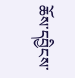ཆོས་དབྱིངས་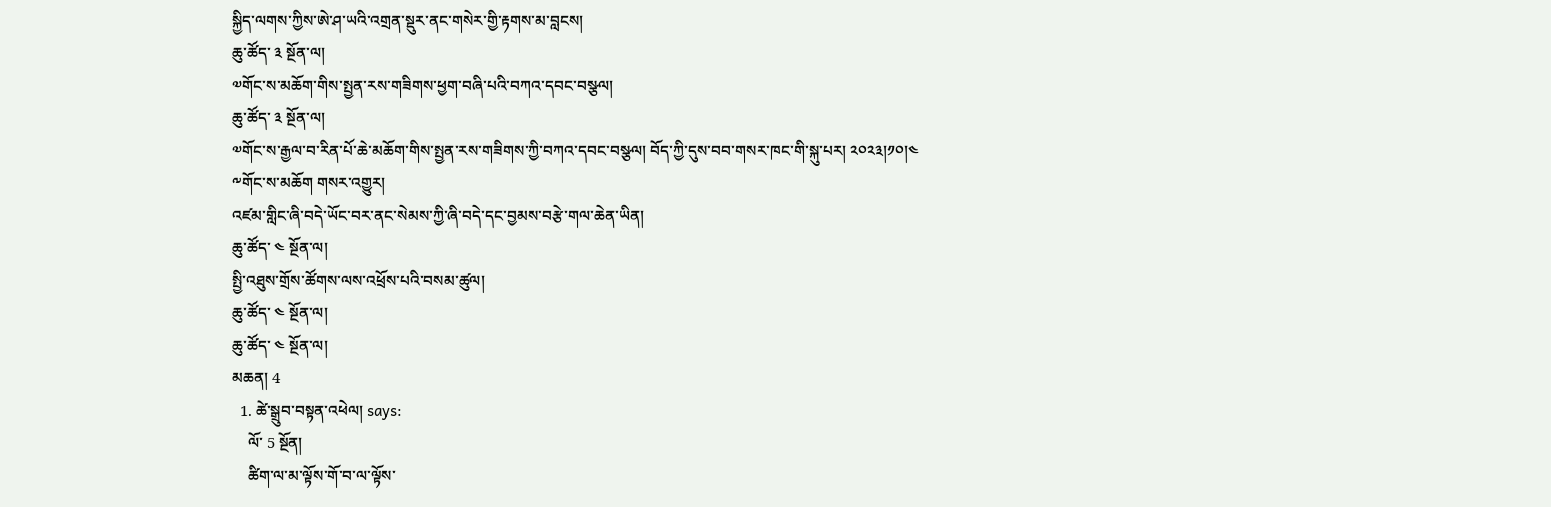སྐྱིད་ལགས་ཀྱིས་ཨེ་ཤ་ཡའི་འགྲན་སྡུར་ནང་གསེར་གྱི་རྟགས་མ་བླངས།
ཆུ་ཚོད་ ༣ སྔོན་ལ།
༧གོང་ས་མཆོག་གིས་སྤྱན་རས་གཟིགས་ཕྱག་བཞི་པའི་བཀའ་དབང་བསྩལ།
ཆུ་ཚོད་ ༣ སྔོན་ལ།
༧གོང་ས་རྒྱལ་བ་རིན་པོ་ཆེ་མཆོག་གིས་སྤྱན་རས་གཟིགས་ཀྱི་བཀའ་དབང་བསྩལ། བོད་ཀྱི་དུས་བབ་གསར་ཁང་གི་སྐུ་པར། ༢༠༢༣།༡༠།༤
༸གོང་ས་མཆོག གསར་འགྱུར།
འཛམ་གླིང་ཞི་བདེ་ཡོང་བར་ནང་སེམས་ཀྱི་ཞི་བདེ་དང་བྱམས་བརྩེ་གལ་ཆེན་ཡིན།
ཆུ་ཚོད་ ༤ སྔོན་ལ།
སྤྱི་འཐུས་གྲོས་ཚོགས་ལས་འཕྲོས་པའི་བསམ་ཚུལ།
ཆུ་ཚོད་ ༤ སྔོན་ལ།
ཆུ་ཚོད་ ༤ སྔོན་ལ།
མཆན། 4
  1. ཚེ་སྒྲུབ་བསྟན་འཕེལ། says:
    ལོ་ 5 སྔོན།
    ཚིག་ལ་མ་ལྟོས་གོ་བ་ལ་ལྟོས་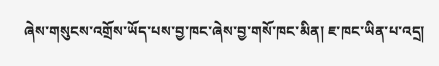ཞེས་གསུངས་འགྲོས་ཡོད་པས་བྱ་ཁང་ཞེས་བྱ་གསོ་ཁང་མིན། ཇ་ཁང་ཡིན་པ་འདྲ།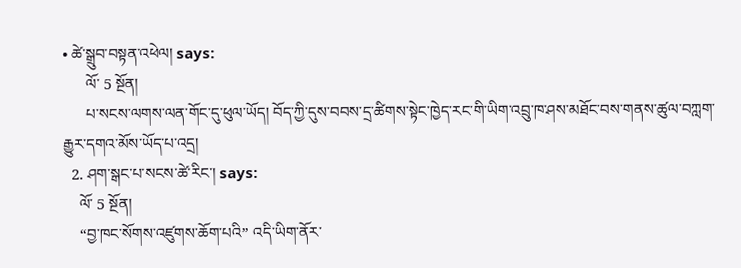• ཚེ་སྒྲུབ་བསྟན་འཕེལ། says:
      ལོ་ 5 སྔོན།
      པ་སངས་ལགས་ལན་གོང་དུ་ཕུལ་ཡོད། བོད་ཀྱི་དུས་བབས་དྲ་ཚིགས་སྟེང་ཁྱེད་རང་གི་ཡིག་འབྲུ་ཁ་ཤས་མཐོང་བས་གནས་ཚུལ་བཀླག་རྒྱུར་དགའ་མོས་ཡོད་པ་འདྲ།
  2. ཤག་སྒང་པ་སངས་ཚེ་རིང་། says:
    ལོ་ 5 སྔོན།
    “བྱ་ཁང་སོགས་འཛུགས་ཆོག་པའི” འདི་ཡིག་ནོར་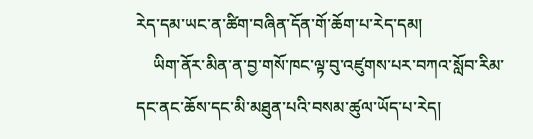རེད་དམ་ཡང་ན་ཚིག་བཞིན་དོན་གོ་ཆོག་པ་རེད་དམ།
    ཡིག་ནོར་མིན་ན་བྱ་གསོ་ཁང་ལྟ་བུ་འཛུགས་པར་བཀའ་སློབ་རིམ་དང་ནང་ཆོས་དང་མི་མཐུན་པའི་བསམ་ཚུལ་ཡོད་པ་རེད།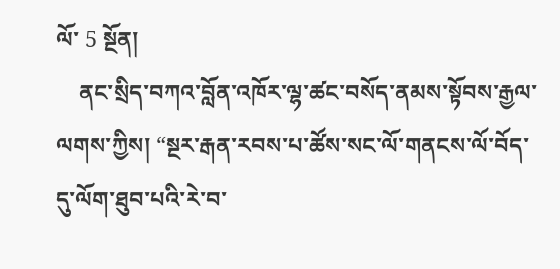ལོ་ 5 སྔོན།
    ནང་སྲིད་བཀའ་བློན་འཁོར་ལྷ་ཚང་བསོད་ནམས་སྟོབས་རྒྱལ་ལགས་ཀྱིས། “སྔར་རྒན་རབས་པ་ཚོས་སང་ལོ་གནངས་ལོ་བོད་དུ་ལོག་ཐུབ་པའི་རེ་བ་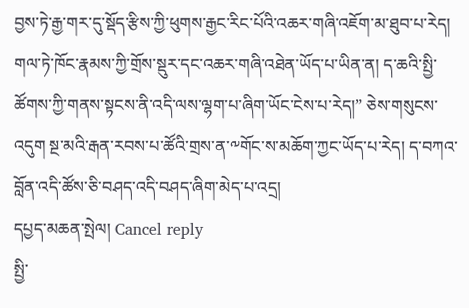བྱས་ཏེ་རྒྱ་གར་དུ་སྡོད་རྩིས་ཀྱི་ཕུགས་རྒྱང་རིང་པོའི་འཆར་གཞི་འཇོག་མ་ཐུབ་པ་རེད། གལ་ཏེ་ཁོང་རྣམས་ཀྱི་གྲོས་སྡུར་དང་འཆར་གཞི་འཐེན་ཡོད་པ་ཡིན་ན། ད་ཆའི་སྤྱི་ཚོགས་ཀྱི་གནས་སྟངས་ནི་འདི་ལས་ལྷག་པ་ཞིག་ཡོང་ངེས་པ་རེད།” ཅེས་གསུངས་འདུག སྔ་མའི་རྒན་རབས་པ་ཚོའི་གྲས་ན་༸གོང་ས་མཆོག་ཀྱང་ཡོད་པ་རེད། ད་བཀའ་བློན་འདི་ཚོས་ཅི་བཤད་འདི་བཤད་ཞིག་མེད་པ་འདྲ།
དཔྱད་མཆན་སྤེལ། Cancel reply
སྤྱི་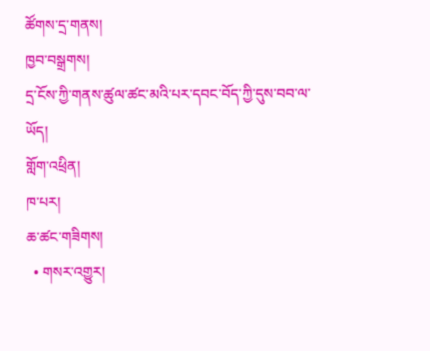ཚོགས་དྲ་གནས།
ཁྱབ་བསྒྲགས།
དྲ་ངོས་ཀྱི་གནས་ཚུལ་ཚང་མའི་པར་དབང་བོད་ཀྱི་དུས་བབ་ལ་ཡོད།
གློག་འཕྲིན།
ཁ་པར།
ཆ་ཚང་གཟིགས།
  • གསར་འགྱུར།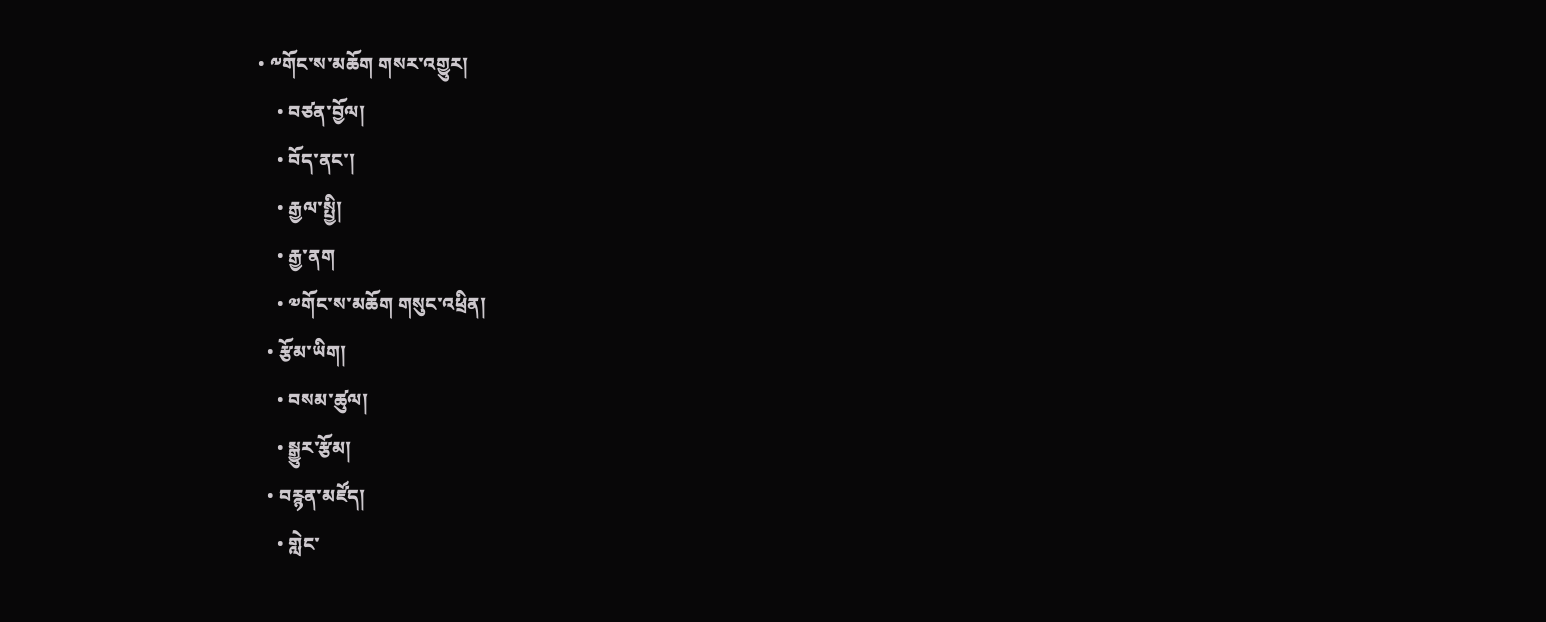• ༸གོང་ས་མཆོག གསར་འགྱུར།
    • བཙན་བྱོལ།
    • བོད་ནང་།
    • རྒྱལ་སྤྱི།
    • རྒྱ་ནག
    • ༧གོང་ས་མཆོག གསུང་འཕྲིན།
  • རྩོམ་ཡིག།
    • བསམ་ཚུལ།
    • སྒྱུར་རྩོམ།
  • བརྙན་མཛོད།
    • གླེང་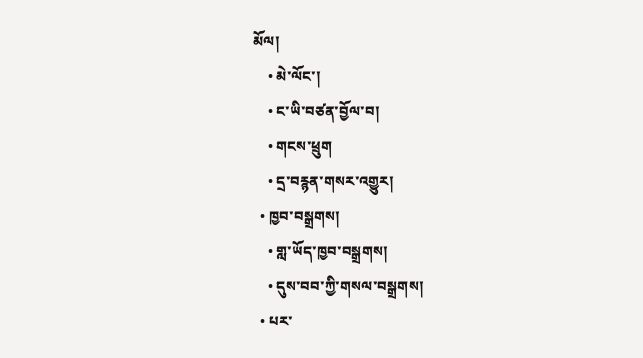མོལ།
    • མེ་ལོང་།
    • ང་ཡི་བཙན་བྱོལ་བ།
    • གངས་ཕྲུག
    • དྲ་བརྙན་གསར་འགྱུར།
  • ཁྱབ་བསྒྲགས།
    • གླ་ཡོད་ཁྱབ་བསྒྲགས།
    • དུས་བབ་ཀྱི་གསལ་བསྒྲགས།
  • པར་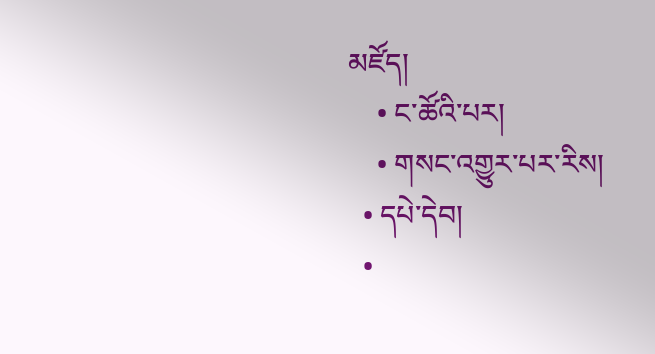མཛོད།
    • ང་ཚོའི་པར།
    • གསང་འགྱུར་པར་རིས།
  • དཔེ་དེབ།
  •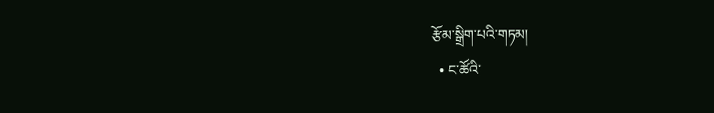རྩོམ་སྒྲིག་པའི་གཏམ།
  • ང་ཚོའི་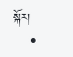སྐོར།
    •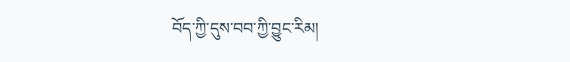བོད་ཀྱི་དུས་བབ་ཀྱི་བྱུང་རིམ།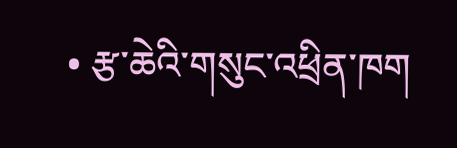• རྩ་ཆེའི་གསུང་འཕྲིན་ཁག